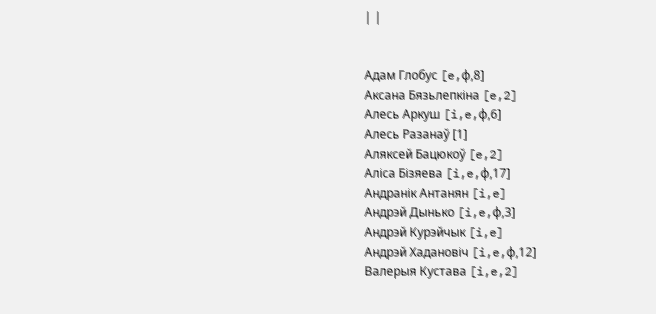| |


Адам Глобус [e,ф,8]
Аксана Бязьлепкіна [e,2]
Алесь Аркуш [i,e,ф,6]
Алесь Разанаў [1]
Аляксей Бацюкоў [e,2]
Аліса Бізяева [i,e,ф,17]
Андранік Антанян [i,e]
Андрэй Дынько [i,e,ф,3]
Андрэй Курэйчык [i,e]
Андрэй Хадановіч [i,e,ф,12]
Валерыя Кустава [i,e,2]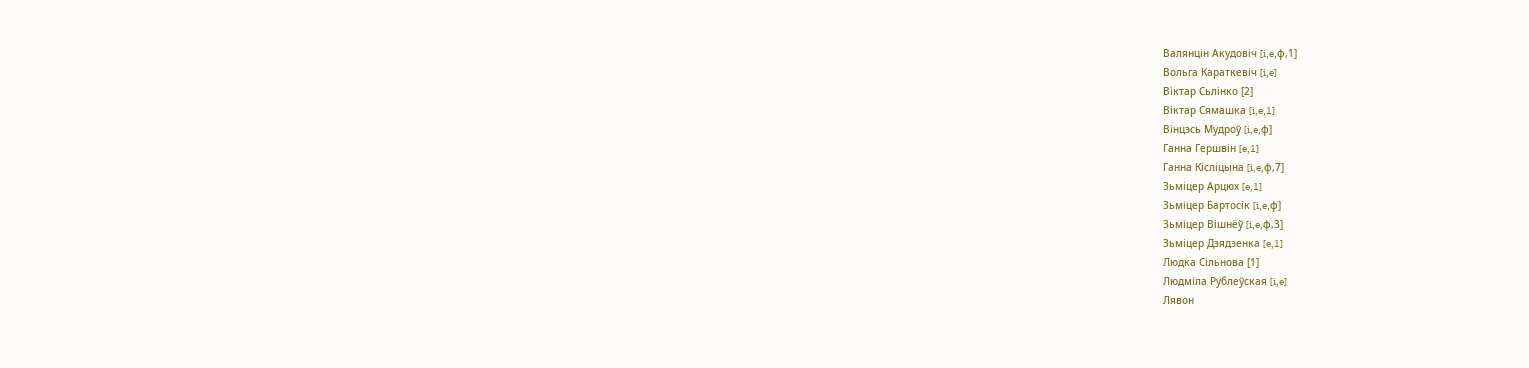Валянцiн Акудовiч [i,e,ф,1]
Вольга Караткевіч [i,e]
Віктар Сьлінко [2]
Віктар Сямашка [i,e,1]
Вінцэсь Мудроў [i,e,ф]
Ганна Гершвін [e,1]
Ганна Кiслiцына [i,e,ф,7]
Зьміцер Арцюх [e,1]
Зьміцер Бартосік [i,e,ф]
Зьміцер Вішнёў [i,e,ф,3]
Зьміцер Дзядзенка [e,1]
Людка Сільнова [1]
Людміла Рублеўская [i,e]
Лявон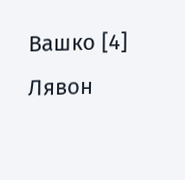Вашко [4]
Лявон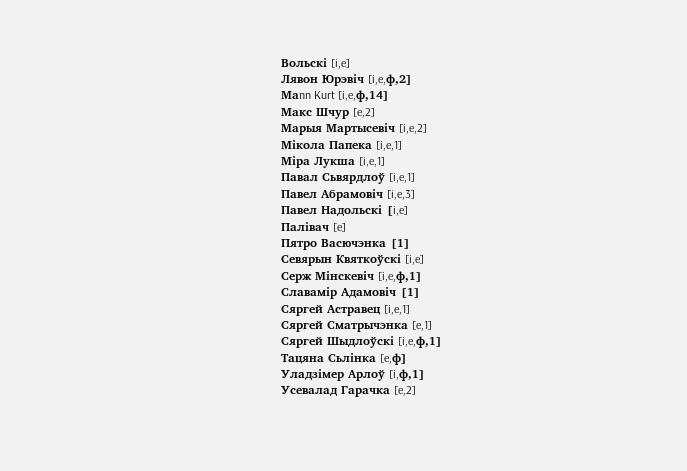Вольскі [i,e]
Лявон Юрэвiч [i,e,ф,2]
Маnn Kurt [i,e,ф,14]
Макс Шчур [e,2]
Марыя Мартысевіч [i,e,2]
Мікола Папека [i,e,1]
Міра Лукша [i,e,1]
Павал Сьвярдлоў [i,e,1]
Павел Абрамовiч [i,e,3]
Павел Надольскi [i,e]
Палівач [e]
Пятро Васючэнка [1]
Севярын Квяткоўскі [i,e]
Серж Мiнскевiч [i,e,ф,1]
Славамір Адамовіч [1]
Сяргей Астравец [i,e,1]
Сяргей Сматрычэнка [e,1]
Сяргей Шыдлоўскі [i,e,ф,1]
Тацяна Сьлінка [e,ф]
Уладзімер Арлоў [i,ф,1]
Усевалад Гарачка [e,2]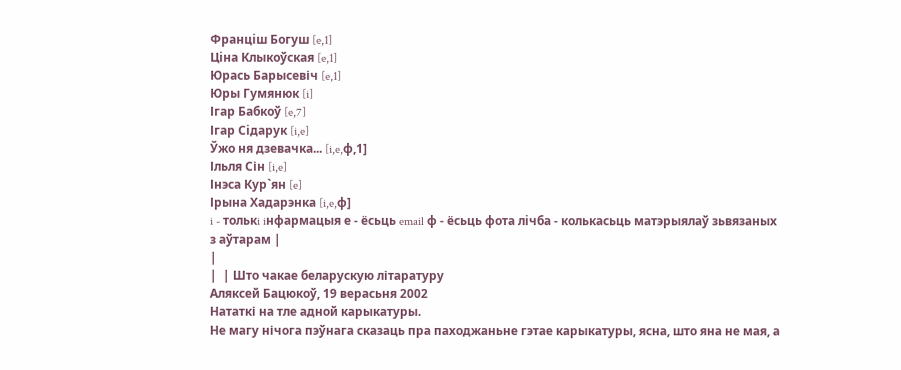Францiш Богуш [e,1]
Цiна Клыкоўская [e,1]
Юрась Барысевіч [e,1]
Юры Гумянюк [i]
Ігар Бабкоў [e,7]
Ігар Сiдарук [i,e]
Ўжо ня дзевачка... [i,e,ф,1]
Ільля Сін [i,e]
Інэса Кур`ян [e]
Ірына Хадарэнка [i,e,ф]
i - толькi iнфармацыя е - ёсьць email ф - ёсьць фота лiчба - колькасьць матэрыялаў зьвязаных з аўтарам |
|
|  | Што чакае беларускую літаратуру
Аляксей Бацюкоў, 19 верасьня 2002
Нататкі на тле адной карыкатуры.
Не магу нічога пэўнага сказаць пра паходжаньне гэтае карыкатуры, ясна, што яна не мая, а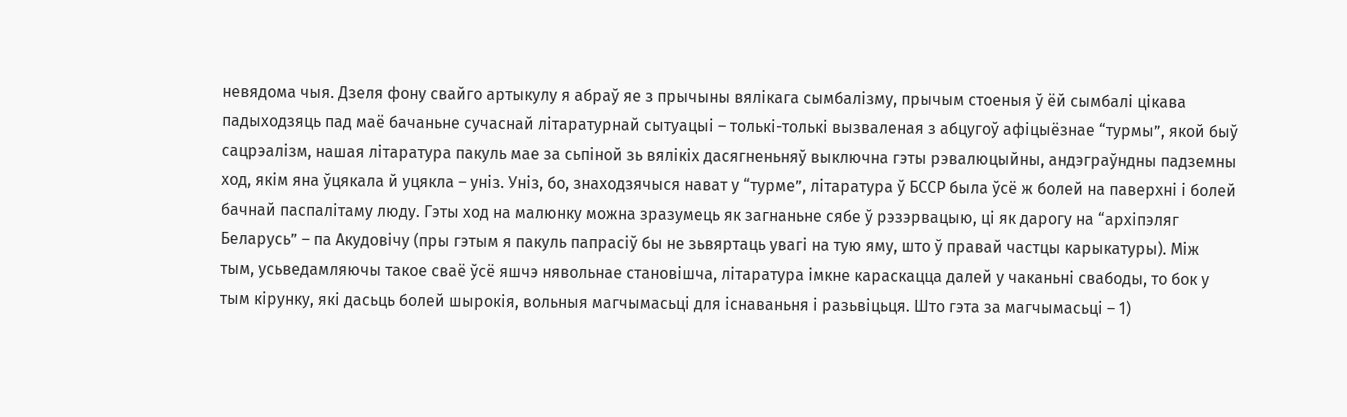невядома чыя. Дзеля фону свайго артыкулу я абраў яе з прычыны вялікага сымбалізму, прычым стоеныя ў ёй сымбалі цікава падыходзяць пад маё бачаньне сучаснай літаратурнай сытуацыі – толькі-толькі вызваленая з абцугоў афіцыёзнае “турмы”, якой быў сацрэалізм, нашая літаратура пакуль мае за сьпіной зь вялікіх дасягненьняў выключна гэты рэвалюцыйны, андэграўндны падземны ход, якім яна ўцякала й уцякла – уніз. Уніз, бо, знаходзячыся нават у “турме”, літаратура ў БССР была ўсё ж болей на паверхні і болей бачнай паспалітаму люду. Гэты ход на малюнку можна зразумець як загнаньне сябе ў рэзэрвацыю, ці як дарогу на “архіпэляг Беларусь” – па Акудовічу (пры гэтым я пакуль папрасіў бы не зьвяртаць увагі на тую яму, што ў правай частцы карыкатуры). Між тым, усьведамляючы такое сваё ўсё яшчэ нявольнае становішча, літаратура імкне караскацца далей у чаканьні свабоды, то бок у тым кірунку, які дасьць болей шырокія, вольныя магчымасьці для існаваньня і разьвіцьця. Што гэта за магчымасьці – 1)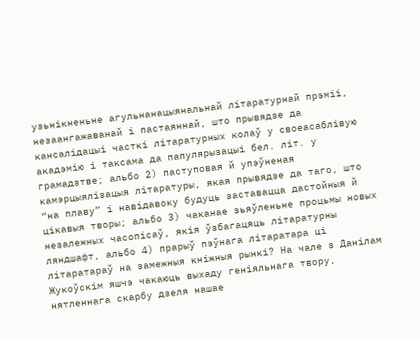узьнікненьне агульнанацыянальнай літаратурнай прэміі, незаангажаванай і пастаяннай, што прывядзе да кансалідацыі часткі літаратурных колаў у своеасаблівую акадэмію і таксама да папулярызацыі бел. літ. у грамадзтве; альбо 2) паступовая й упэўненая камэрцыялізацыя літаратуры, якая прывядзе да таго, што “на плаву” і навідавоку будуць заставацца дастойныя й цікавыя творы; альбо 3) чаканае зьяўленьне процьмы новых незалежных часопісаў, якія ўзбагацяць літаратурны ляндшафт, альбо 4) прарыў пэўнага літаратара ці літаратараў на замежныя кніжныя рынкі? На чале з Данілам Жукоўскім яшчэ чакаюць выхаду геніяльнага твору, нятленнага скарбу дзеля нашае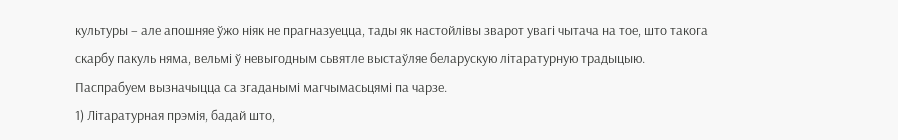культуры – але апошняе ўжо ніяк не прагназуецца, тады як настойлівы зварот увагі чытача на тое, што такога скарбу пакуль няма, вельмі ў невыгодным сьвятле выстаўляе беларускую літаратурную традыцыю.
Паспрабуем вызначыцца са згаданымі магчымасьцямі па чарзе.
1) Літаратурная прэмія, бадай што,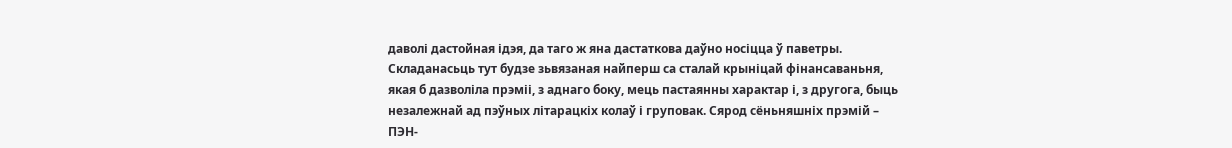даволі дастойная ідэя, да таго ж яна дастаткова даўно носіцца ў паветры. Складанасьць тут будзе зьвязаная найперш са сталай крыніцай фінансаваньня, якая б дазволіла прэміі, з аднаго боку, мець пастаянны характар і, з другога, быць незалежнай ад пэўных літарацкіх колаў і груповак. Сярод сёньняшніх прэмій – ПЭН-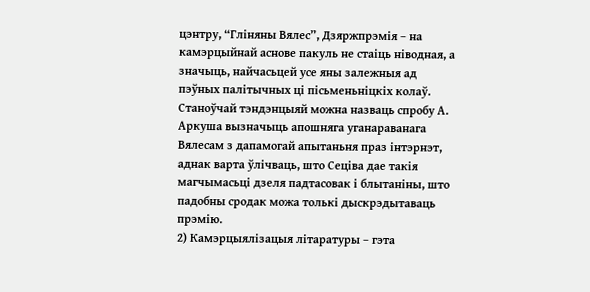цэнтру, “Гліняны Вялес”, Дзяржпрэмія – на камэрцыйнай аснове пакуль не стаіць ніводная, а значыць, найчасьцей усе яны залежныя ад пэўных палітычных ці пісьменьніцкіх колаў. Станоўчай тэндэнцыяй можна назваць спробу А. Аркуша вызначыць апошняга уганараванага Вялесам з дапамогай апытаньня праз інтэрнэт, аднак варта ўлічваць, што Сеціва дае такія магчымасьці дзеля падтасовак і блытаніны, што падобны сродак можа толькі дыскрэдытаваць прэмію.
2) Камэрцыялізацыя літаратуры – гэта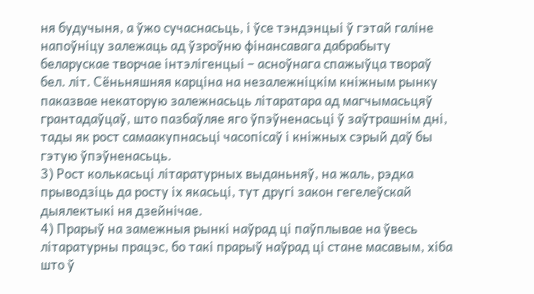ня будучыня, а ўжо сучаснасьць, і ўсе тэндэнцыі ў гэтай галіне напоўніцу залежаць ад ўзроўню фінансавага дабрабыту беларускае творчае інтэлігенцыі – асноўнага спажыўца твораў бел. літ. Сёньняшняя карціна на незалежніцкім кніжным рынку паказвае некаторую залежнасьць літаратара ад магчымасьцяў грантадаўцаў, што пазбаўляе яго ўпэўненасьці ў заўтрашнім дні, тады як рост самаакупнасьці часопісаў і кніжных сэрый даў бы гэтую ўпэўненасьць.
3) Рост колькасьці літаратурных выданьняў, на жаль, рэдка прыводзіць да росту іх якасьці, тут другі закон гегелеўскай дыялектыкі ня дзейнічае.
4) Прарыў на замежныя рынкі наўрад ці паўплывае на ўвесь літаратурны працэс, бо такі прарыў наўрад ці стане масавым, хіба што ў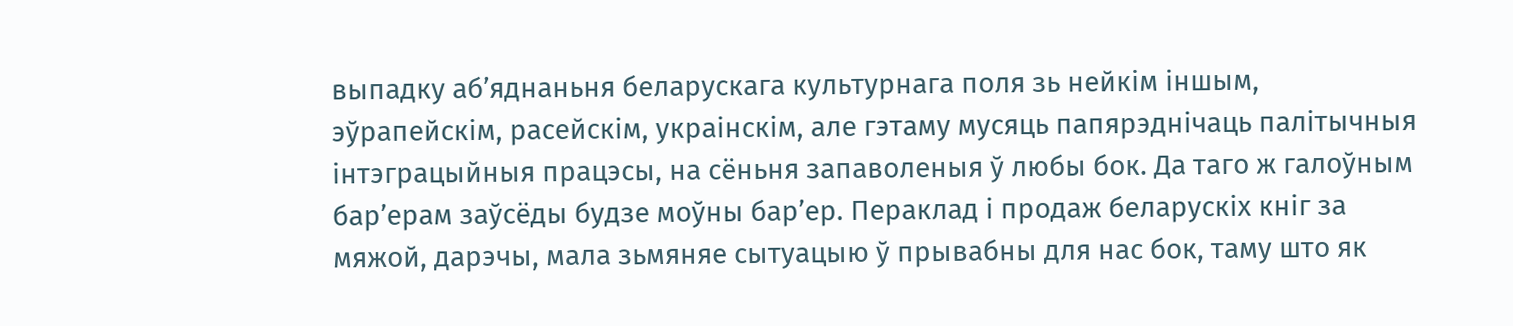выпадку аб’яднаньня беларускага культурнага поля зь нейкім іншым, эўрапейскім, расейскім, украінскім, але гэтаму мусяць папярэднічаць палітычныя інтэграцыйныя працэсы, на сёньня запаволеныя ў любы бок. Да таго ж галоўным бар’ерам заўсёды будзе моўны бар’ер. Пераклад і продаж беларускіх кніг за мяжой, дарэчы, мала зьмяняе сытуацыю ў прывабны для нас бок, таму што як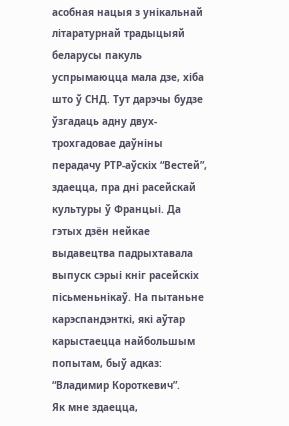асобная нацыя з унікальнай літаратурнай традыцыяй беларусы пакуль успрымаюцца мала дзе, хіба што ў СНД. Тут дарэчы будзе ўзгадаць адну двух-трохгадовае даўніны перадачу РТР-аўскіх “Вестей”, здаецца, пра дні расейскай культуры ў Францыі. Да гэтых дзён нейкае выдавецтва падрыхтавала выпуск сэрыі кніг расейскіх пісьменьнікаў. На пытаньне карэспандэнткі, які аўтар карыстаецца найбольшым попытам, быў адказ: “Владимир Короткевич”.
Як мне здаецца,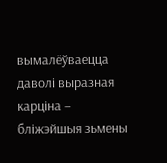вымалёўваецца даволі выразная карціна – бліжэйшыя зьмены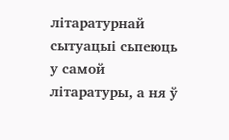літаратурнай сытуацыі сьпеюць у самой літаратуры, а ня ў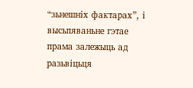“зьнешніх фактарах”, і высьпяваньне гэтае прама залежыць ад разьвіцьця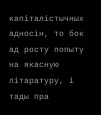капіталістычных адносін, то бок ад росту попыту на якасную літаратуру, і тады пра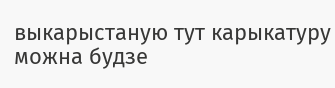выкарыстаную тут карыкатуру можна будзе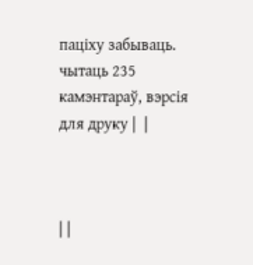паціху забываць.
чытаць 235 камэнтараў, вэрсiя для друку |  |



| |